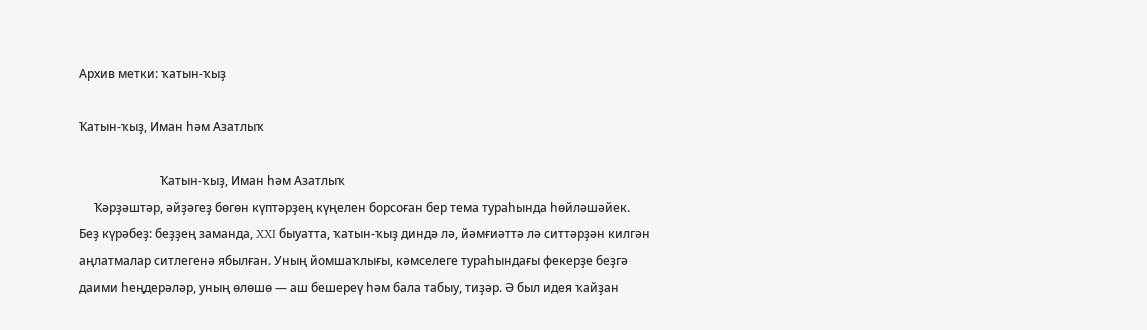Архив метки: ҡатын-ҡыҙ

Ҡатын-ҡыҙ, Иман һәм Азатлыҡ

                           Ҡатын-ҡыҙ, Иман һәм Азатлыҡ
     Ҡәрҙәштәр, әйҙәгеҙ бөгөн күптәрҙең күңелен борсоған бер тема тураһында һөйләшәйек. Беҙ күрәбеҙ: беҙҙең заманда, XXI быуатта, ҡатын-ҡыҙ диндә лә, йәмғиәттә лә ситтәрҙән килгән аңлатмалар ситлегенә ябылған. Уның йомшаҡлығы, кәмселеге тураһындағы фекерҙе беҙгә даими һеңдерәләр, уның өлөшө — аш бешереү һәм бала табыу, тиҙәр. Ә был идея ҡайҙан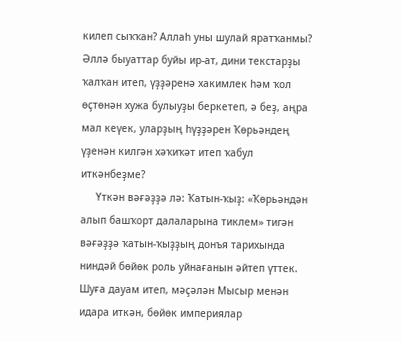килеп сыҡҡан? Аллаһ уны шулай яратҡанмы? Әллә быуаттар буйы ир-ат, дини текстарҙы ҡалҡан итеп, үҙҙәренә хакимлек һәм ҡол өҫтөнән хужа булыуҙы беркетеп, ә беҙ, аңра мал кеүек, уларҙың һүҙҙәрен Ҡөрьәндең үҙенән килгән хәҡиҡәт итеп ҡабул иткәнбеҙме?
     Үткән вәғәҙҙә лә: Ҡатын-ҡыҙ: «Ҡөрьәндән алып башҡорт далаларына тиклем» тигән вәғәҙҙә ҡатын-ҡыҙҙың донъя тарихында ниндәй бөйөк роль уйнағанын әйтеп үттек. Шуға дауам итеп, мәҫәлән Мысыр менән идара иткән, бөйөк империялар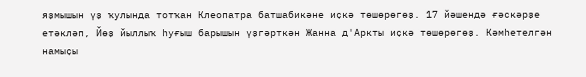яҙмышын үҙ ҡулында тотҡан Клеопатра батшабикәне иҫкә төшөрөгөҙ. 17 йәшендә ғәскәрҙе етәкләп, Йөҙ йыллыҡ һуғыш барышын үҙгәрткән Жанна д'Аркты иҫкә төшөрөгөҙ. Кәмһетелгән намыҫы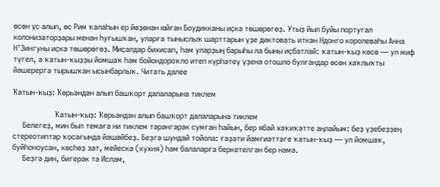өсөн үс алып, өс Рим ҡалаһын ер йөҙөнән юйған Боудикканы иҫкә төшөрөгөҙ. Утыҙ йыл буйы португал колонизаторҙары менән һуғышҡан, уларға тыныслыҡ шарттарын үҙе диктовать иткән Ндонго королеваһы Анна Н'Зингуны иҫкә төшөрөгөҙ. Миҫалдар бихисап, һәм уларҙың барыһы ла быны иҫбатлай: ҡатын-ҡыҙ көсө — ул миф түгел, ә ҡатын-ҡыҙҙы йомшаҡ һәм бойондороҡло итеп күрһәтеү үҙенә отошло булғандар өсөн хаҡлыҡты йәшерергә тырышҡан ысынбарлыҡ. Читать далее

Ҡатын-ҡыҙ: Ҡөрьәндән алып башҡорт далаларына тиклем

                     Ҡатын-ҡыҙ: Ҡөрьәндән алып башҡорт далаларына тиклем
     Белегеҙ, мин был темаға ни тиклем тәрәнгәрәк сумған һайын, бер ябай хәҡиҡәтте аңлайым: беҙ үҙебеҙҙең стереотиптар ҡосағында йәшәйбеҙ. Беҙгә шундай тойола: ғәҙәти йәмғиәттәге ҡатын-ҡыҙ — ул йомшаҡ, буйһоноусан, көсһөҙ зат, мейескә (кухня) һәм балаларға беркетелгән бер нәмә.
     Беҙгә дин, бигерәк тә Ислам,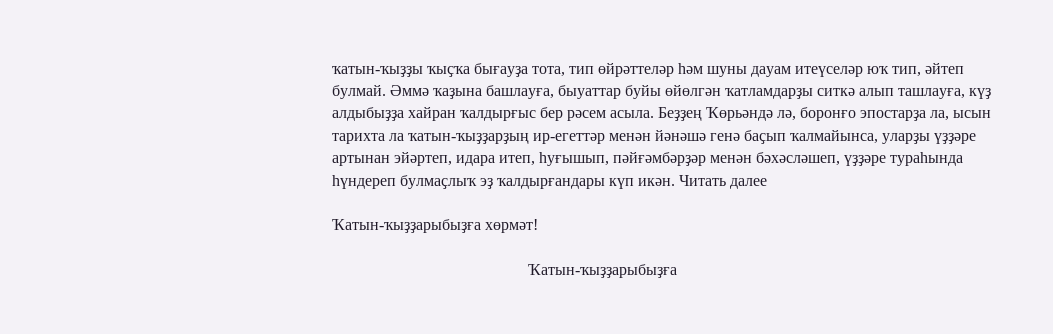ҡатын-ҡыҙҙы ҡыҫҡа бығауҙа тота, тип өйрәттеләр һәм шуны дауам итеүселәр юҡ тип, әйтеп булмай. Әммә ҡаҙына башлауға, быуаттар буйы өйөлгән ҡатламдарҙы ситкә алып ташлауға, күҙ алдыбыҙҙа хайран ҡалдырғыс бер рәсем асыла. Беҙҙең Ҡөрьәндә лә, боронғо эпостарҙа ла, ысын тарихта ла ҡатын-ҡыҙҙарҙың ир-егеттәр менән йәнәшә генә баҫып ҡалмайынса, уларҙы үҙҙәре артынан эйәртеп, идара итеп, һуғышып, пәйғәмбәрҙәр менән бәхәсләшеп, үҙҙәре тураһында һүндереп булмаҫлыҡ эҙ ҡалдырғандары күп икән. Читать далее

Ҡатын-ҡыҙҙарыбыҙға хөрмәт!

                                                 Ҡатын-ҡыҙҙарыбыҙға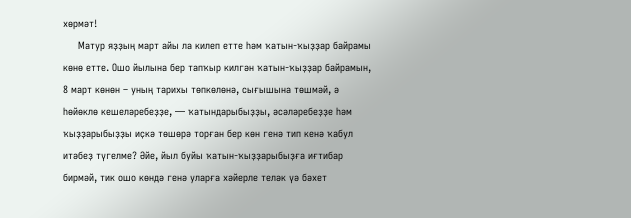хөрмәт!
     Матур яҙҙың март айы ла килеп етте һәм ҡатын-ҡыҙҙар байрамы көнө етте. Ошо йылына бер тапҡыр килгән ҡатын-ҡыҙҙар байрамын, 8 март көнөн – уның тарихы төпкөлөнә, сығышына төшмәй, ә һөйөклө кешеләребеҙҙе, — ҡатындарыбыҙҙы, әсәләребеҙҙе һәм ҡыҙҙарыбыҙҙы иҫкә төшөрә торған бер көн генә тип кенә ҡабул итәбеҙ түгелме? Әйе, йыл буйы ҡатын-ҡыҙҙарыбыҙға иғтибар бирмәй, тик ошо көндә генә уларға хәйерле теләк үә бәхет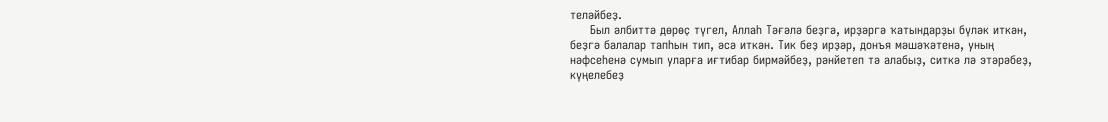теләйбеҙ.
     Был әлбиттә дөрөҫ түгел, Аллаһ Тәғәлә беҙгә, ирҙәргә ҡатындарҙы бүләк иткән, беҙгә балалар тапһын тип, әсә иткән. Тик беҙ ирҙәр, донъя мәшәҡәтенә, уның нәфсеһенә сумып уларға иғтибар бирмәйбеҙ, рәнйетеп тә алабыҙ, ситкә лә этәрәбеҙ, күңелебеҙ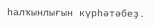һалҡынлығын күрһәтәбеҙ.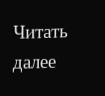Читать далее